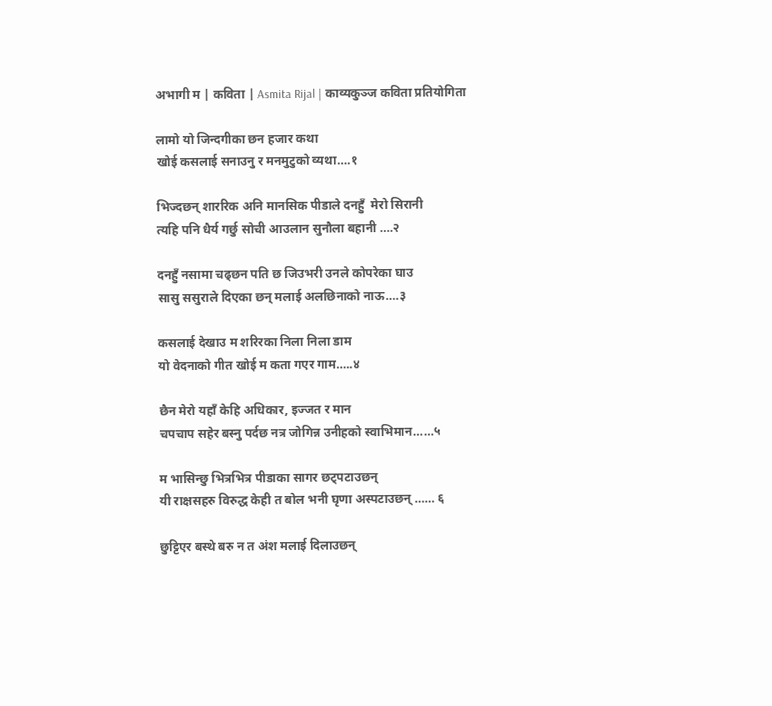अभागी म | कविता | Asmita Rijal | काव्यकुञ्ज कविता प्रतियोगिता

लामो यो जिन्दगीका छन हजार कथा
खोई कसलाई सनाउनु र मनमुटुको व्यथा….१

भिज्दछन् शाररिक अनि मानसिक पीडाले दनहुँ  मेरो सिरानी
त्यहि पनि धैर्य गर्छु सोची आउलान सुनौला बहानी ….२

दनहुँ नसामा चढ्छन पति छ जिउभरी उनले कोपरेका घाउ
सासु ससुराले दिएका छन् मलाई अलछिनाको नाऊ….३

कसलाई देखाउ म शरिरका निला निला डाम
यो वेदनाको गीत खोई म कता गएर गाम…..४

छैन मेरो यहाँ केहि अधिकार, इज्जत र मान
चपचाप सहेर बस्नु पर्दछ नत्र जोगिन्न उनीहको स्वाभिमान……५

म भासिन्छु भित्रभित्र पीडाका सागर छट्पटाउछन्
यी राक्षसहरु विरुद्ध केही त बोल भनी घृणा अस्पटाउछन् …… ६

छुट्टिएर बस्थे बरु न त अंश मलाई दिलाउछन्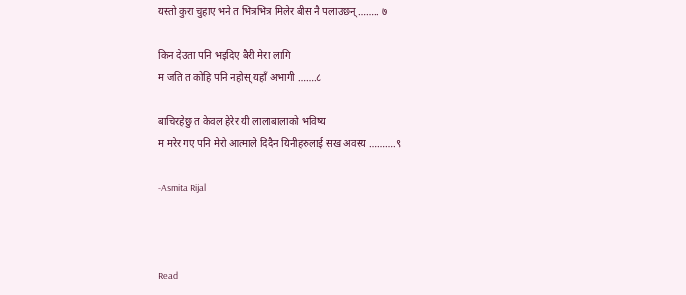यस्तो कुरा चुहाए भने त भित्रभित्र मिलेर बीस नै पलाउछन्…….. ७

किन देउता पनि भइदिए बैरी मेरा लागि
म जति त कोहि पनि नहोस् यहाँ अभागी …….८

बाचिरहेछु त केवल हेरेर यी लालाबालाको भविष्य
म मरेर गए पनि मेरो आत्माले दिदैन यिनीहरुलाई सख अवस्य ……….९

-Asmita Rijal



Read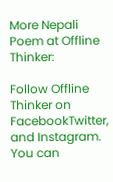More Nepali Poem at Offline Thinker:

Follow Offline Thinker on FacebookTwitter, and Instagram. You can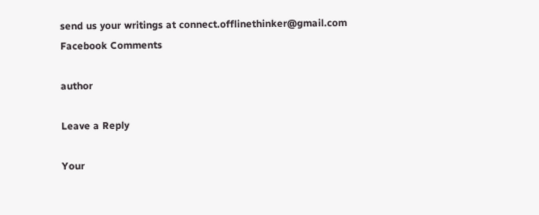send us your writings at connect.offlinethinker@gmail.com
Facebook Comments

author

Leave a Reply

Your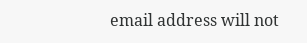email address will not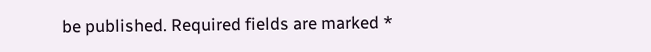be published. Required fields are marked *